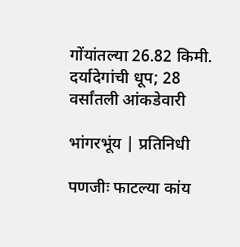गोंयांतल्या 26.82 किमी. दर्यादेगांची धूप; 28 वर्सांतली आंकडेवारी

भांगरभूंय | प्रतिनिधी

पणजीः फाटल्या कांय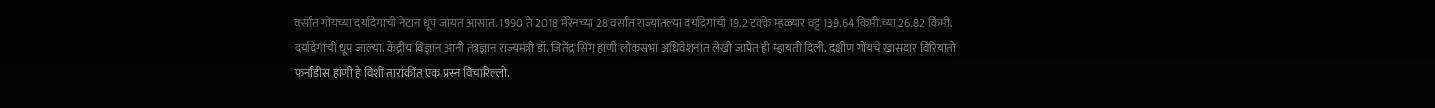वर्सांत गोंयच्या दर्यादेगांची नेटान धूप जायत आसात. 1990 ते 2018 मेरेनच्या 28 वर्सांत राज्यांतल्या दर्यादेगांची 19.2 टक्के म्हळ्यार वट्ट 139.64 किमी.च्या 26.82 किमी. दर्यादेगांची धूप जाल्या. केंद्रीय विज्ञान आनी तंत्रज्ञान राज्यमंत्री डॉ. जितेंद्र सिंग हांणी लोकसभा अधिवेशनांत लेखी जापेत ही म्हायती दिली. दक्षीण गोंयचे खासदार विरियातो फर्नांडीस हांणी हे विशीं तारांकींत एक प्रस्न विचारिल्लो.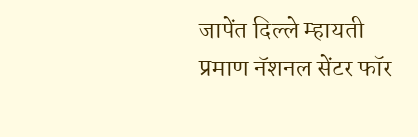जापेंत दिल्ले म्हायती प्रमाण नॅशनल सेंटर फॉर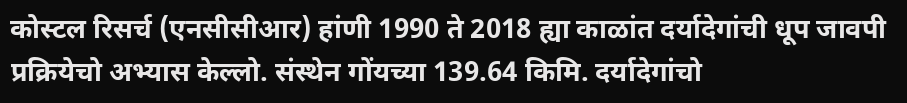कोस्टल रिसर्च (एनसीसीआर) हांणी 1990 ते 2018 ह्या काळांत दर्यादेगांची धूप जावपी प्रक्रियेचो अभ्यास केल्लो. संस्थेन गोंयच्या 139.64 किमि. दर्यादेगांचो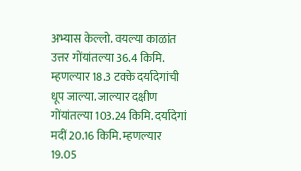अभ्यास केल्लो. वयल्या काळांत उत्तर गोंयांतल्या 36.4 किमि. म्हणल्यार 18.3 टक्के दर्यादेगांची धूप जाल्या. जाल्यार दक्षीण गोंयांतल्या 103.24 किमि. दर्यादेगां मदीं 20.16 किमि. म्हणल्यार 19.05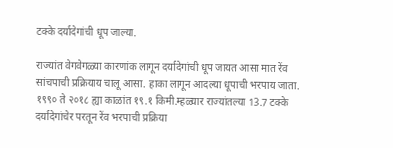टक्के दर्यादेगांची धूप जाल्या.

राज्यांत वेगवेगळ्या कारणांक लागून दर्यादेगांची धूप जायत आसा मात रेंव सांचपाची प्रक्रियाय चालू आसा. हाका लागून आदल्या धूपाची भरपाय जाता. १९९० ते २०१८ ह्या काळांत १९.१ किमी.म्हळ्यार राज्यांतल्या 13.7 टक्के दर्यादेगांचेर परतून रेंव भरपाची प्रक्रिया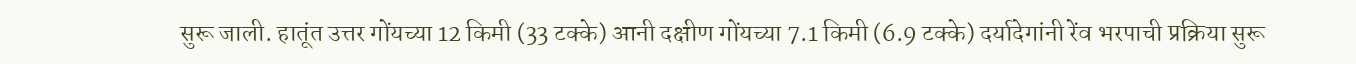सुरू जाली. हातूंत उत्तर गोंयच्या 12 किमी (33 टक्के) आनी दक्षीण गोंयच्या 7.1 किमी (6.9 टक्के) दर्यादेगांनी रेंव भरपाची प्रक्रिया सुरू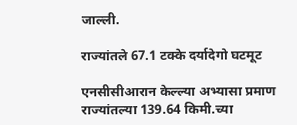जाल्ली.

राज्यांतले 67.1 टक्के दर्यादेगो घटमूट

एनसीसीआरान केल्ल्या अभ्यासा प्रमाण राज्यांतल्या 139.64 किमी.च्या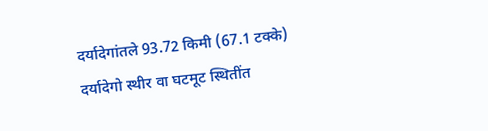दर्यादेगांतले 93.72 किमी (67.1 टक्के) दर्यादेगो स्थीर वा घटमूट स्थितींत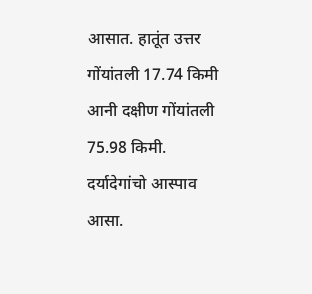आसात. हातूंत उत्तर गोंयांतली 17.74 किमी आनी दक्षीण गोंयांतली 75.98 किमी. दर्यादेगांचो आस्पाव आसा.